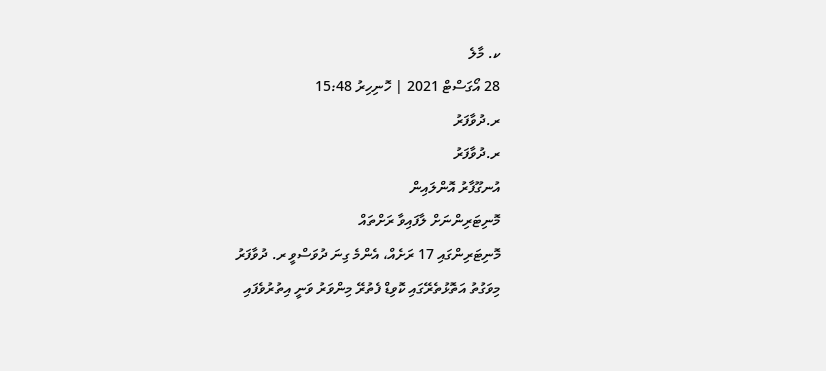ކ. މާލެ
28 އޯގަސްޓް 2021 | ހޮނިހިރު 15:48
ރ.ދުވާފަރު
ރ.ދުވާފަރު
އުނގޫފާރު އޮންލައިން
މޮނިޓަރިންނަށް ލާފައިވާ ރަށްތައް
މޮނިޓަރިންގައި 17 ރަށެއް، އެންމެ ގިނަ ދުވަސްވީ ރ. ދުވާފަރު
މިވަގުތު އަތޮޅުތެރޭގައި ކޮވިޑް ފެތުރޭ މިންވަރު ވަނީ އިތުރުވެފައި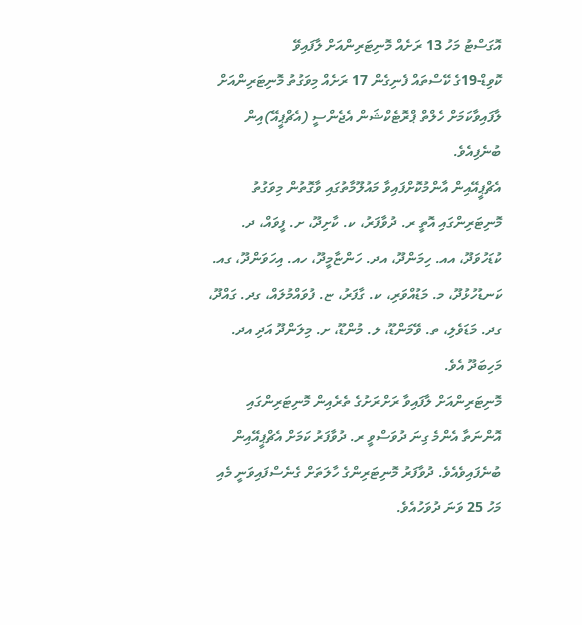އޮގަސްޓު މަހު 13 ރަށެއް މޮނިޓަރިންއަށް ލާފައިވޭ
ކޮވިޑް-19ގެ ކޭސްތައް ފެނިގެން 17 ރަށެއް މިވަގުތު މޮނިޓަރިންއަށް ލާފައިވާކަމަށް ހެލްތް ޕްރޮޓެކްޝަން އެޖެންސީ (އެޗްޕީއޭ)އިން ބުނެފިއެވެ.
އެޗްޕީއޭއިން އާންމުކޮށްފައިވާ މައުލޫމާތުގައި ވާގޮތުން މިވަގުތު މޮނިޓަރިންގައި އޮތީ ރ. ދުވާފަރު، ކ. ކާށިދޫ، ށ. ފީވައް، ދ. ކުޑަހުވަދޫ، އއ. ހިމަންދޫ، އދ. ހަންޏާމީދޫ، ހއ. އިހަވަންދޫ، ގއ. ކަނޑުހުޅުދޫ، މ. މަޑުއްވަރި، ކ. ގާފަރު، ޏ. ފުވައްމުލައް، ގދ. ގައްދޫ، ގދ. މަޑަވެލި، ތ. ވޭމަންޑޫ، ލ. މުންޑޫ، ށ. މިލަންދޫ އަދި އދ. މަހިބަދޫ އެވެ.
މޮނިޓަރިންއަށް ލާފައިވާ ރަށްރަށުގެ ތެރެއިން މޮނިޓަރިންގައި އޮންނަތާ އެންމެ ގިނަ ދުވަސްވީ ރ. ދުވާފަރު ކަމަށް އެޗްޕީއޭއިން ބުނެފައިވެއެވެ. ދުވާފަރު މޮނިޓަރިންގެ ހާލަތަށް ގެނެސްފައިވަނީ މެއި މަހު 25 ވަނަ ދުވަހުއެވެ.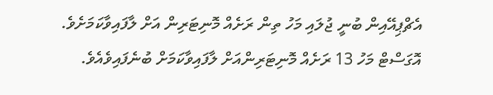އެޗްޕިއޭއިން ބުނީ ޖުލައި މަހު ތިން ރަށެއް މޮނިޓަރިން އަށް ލާފައިވާކަމަށެވެ. އޮގަސްޓް މަހު 13 ރަށެއް މޮނިޓަރިންއަށް ލާފައިވާކަމަށް ބުނެފައިވެއެވެ.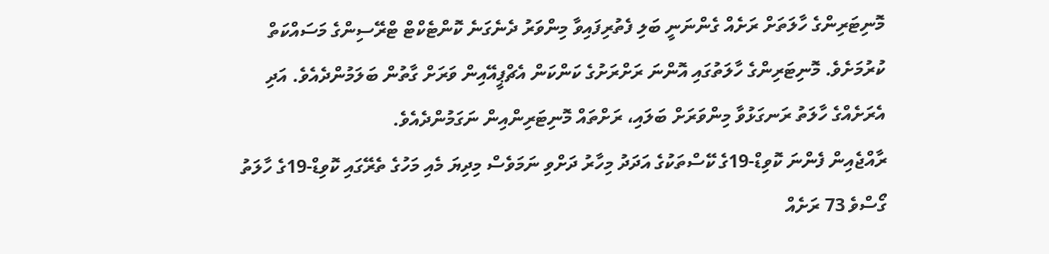މޮނިޓަރިންގެ ހާލަތަށް ރަށެއް ގެންނަނީ ބަލި ފެތުރިފައިވާ މިންވަރު ދެނެގަނެ ކޮންޓެކްޓް ޓްރޭސިންގެ މަސައްކަތް ކުރުމަށެވެ. މޮނިޓަރިންގެ ހާލަތުގައި އޮންނަ ރަށްރަށުގެ ކަންކަން އެޗްޕީއޭއިން ވަރަށް ގާތުން ބަލަމުންދެއެވެ. އަދި އެރަށެއްގެ ހާލަތު ރަނގަޅުވާ މިންވަރަށް ބަލައި، ރަށްތައް މޮނިޓަރިންއިން ނަގަމުންދެއެވެ.
ރާއްޖެއިން ފެންނަ ކޮވިޑް-19ގެ ކޭސްތަކުގެ އަދަދު މިހާރު ދަށްވި ނަމަވެސް މިދިޔަ މެއި މަހުގެ ތެރޭގައި ކޮވިޑް-19ގެ ހާލަތު ގޯސްވެ 73 ރަށެއް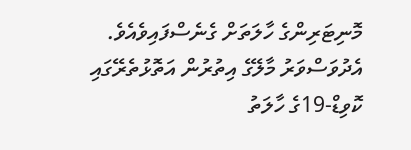މޮނިޓަރިންގެ ހާލަތަށް ގެނެސްފައިވެއެވެ. އެދުވަސްވަރު މާލޭގެ އިތުރުން އަތޮޅުތެރޭގައި ކޮވިޑް-19ގެ ހާލަތު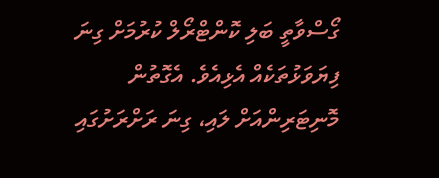ގޯސްވާތީ ބަލި ކޮންޓްރޯލް ކުރުމަށް ގިނަ ފިޔަވަޅުތަކެއް އެޅިއެވެ. އެގޮތުން މޮނިޓަރިންއަށް ލައި، ގިނަ ރަށްރަށުގައި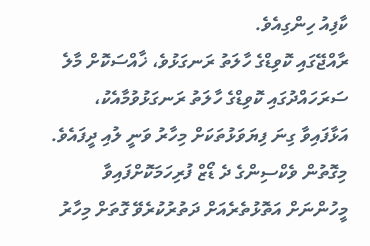ކާފިއު ހިންގިއެވެ.
ރާއްޖޭގައި ކޮވިޑްގެ ހާލަތު ރަނގަޅުވެ، ޚާއްސަކޮށް މާލެ ސަރަހައްދުގައި ކޮވިޑްގެ ހާލަތު ރަނގަޅުވުމާއެކު، އަޅާފައިވާ ގިނަ ފިޔަވަޅުތަކަށް މިހާރު ވަނީ ލުއި ދީފައެވެ. މިގޮތުން ވެކްސިންގެ ދެ ޑޯޒް ފުރިހަމަކޮށްފައިވާ މީހުންނަށް އަތޮޅުތެރެއަށް ދަތުރުކުރެވޭ ގޮތަށް މިހާރު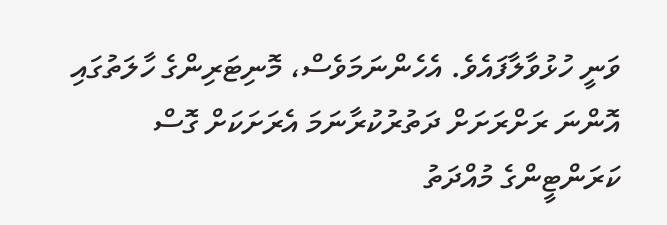ވަނީ ހުޅުވާލާފައެވެ. އެހެންނަމަވެސް، މޮނިޓަރިންގެ ހާލަތުގައި އޮންނަ ރަށްރަށަށް ދަތުރުކުރާނަމަ އެރަށަކަށް ގޮސް ކަރަންޓީންގެ މުއްދަތު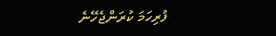ފުރިހަމަ ކުރަންޖެހޭނެ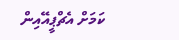ކަމަށް އެޗްޕީއޭއިން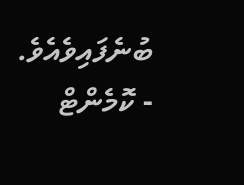ބުނެފައިވެއެވެ.
- ކޮމެންޓް